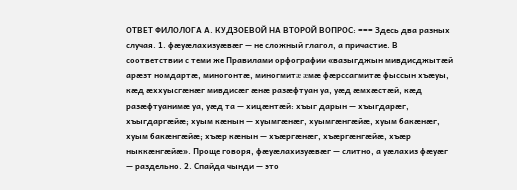ОТВЕТ ФИЛОЛОГА А. КУДЗОЕВОЙ НА ВТОРОЙ ВОПРОС: === Здесь два разных случая. 1. фæуæлахизуæвæг — не сложный глагол, а причастие. В соответствии с теми же Правилами орфографии «вазыгджын мивдисджытæй арæзт номдартæ, миногонтæ, миногмитæ æмæ фæрссагмитæ фыссын хъæуы, кæд æххуысгæнæг мивдисæг æнæ разæфтуан уа, уæд æмхæстæй, кæд разæфтуанимæ уа, уæд та — хицæнтæй: хъыг дарын — хъыгдарæг, хъыгдаргæйæ; хуым кæнын — хуымгæнæг, хуымгæнгæйæ, хуым бакæнæг, хуым бакæнгæйæ; хъæр кæнын — хъæргæнæг, хъæргæнгæйæ, хъæр ныккæнгæйæ». Проще говоря, фæуæлахизуæвæг — слитно, а уæлахиз фæуæг — раздельно. 2. Спайда чынди — это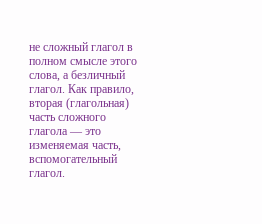не сложный глагол в полном смысле этого слова, а безличный глагол. Как правило, вторая (глагольная) часть сложного глагола — это изменяемая часть, вспомогательный глагол.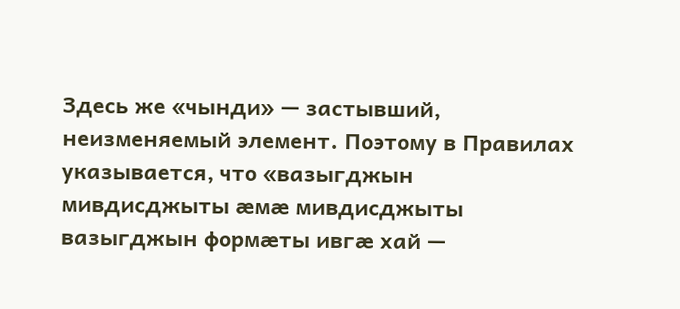Здесь же «чынди» — застывший, неизменяемый элемент. Поэтому в Правилах указывается, что «вазыгджын мивдисджыты æмæ мивдисджыты вазыгджын формæты ивгæ хай —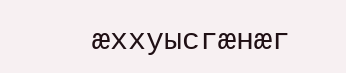æххуысгæнæг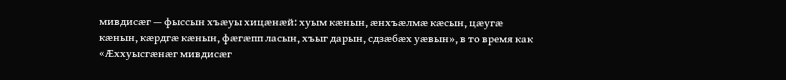мивдисæг — фыссын хъæуы хицæнæй: хуым кæнын, æнхъæлмæ кæсын, цæугæ кæнын, кæрдгæ кæнын, фæгæпп ласын, хъыг дарын, сдзæбæх уæвын», в то время как «Æххуысгæнæг мивдисæг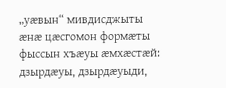„уæвын“ мивдисджыты æнæ цæсгомон формæты фыссын хъæуы æмхæстæй: дзырдæуы, дзырдæуыди,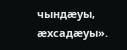чындæуы, æхсадæуы».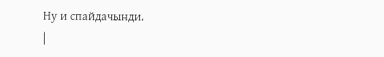Ну и спайдачынди.
|